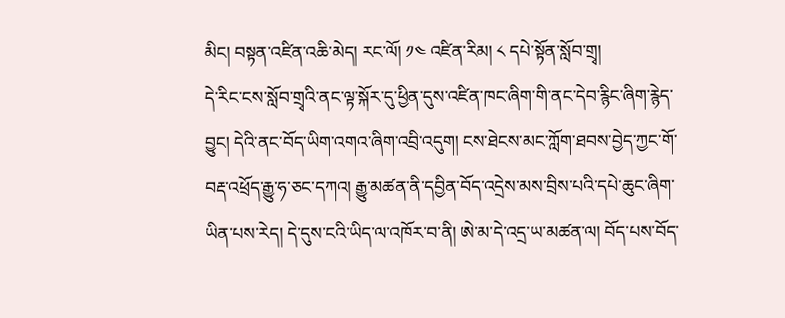མིང། བསྟན་འཛིན་འཆི་མེད། རང་ལོ། ༡༤ འཛིན་རིམ། ༨ དཔེ་སྟོན་སློབ་གྲྭ།
དེ་རིང་ངས་སློབ་གྲྭའི་ནང་ལྟ་སྐོར་དུ་ཕྱིན་དུས་འཛིན་ཁང་ཞིག་གི་ནང་དེབ་རྙིང་ཞིག་རྙེད་བྱུང། དེའི་ནང་བོད་ཡིག་འགའ་ཞིག་འབྲི་འདུག། ངས་ཐེངས་མང་ཀློག་ཐབས་བྱེད་ཀྱང་གོ་བརྡ་འཕྲོད་རྒྱུ་ཧ་ཅང་དཀའ། རྒྱུ་མཚན་ནི་དབྱིན་བོད་འདྲེས་མས་བྲིས་པའི་དཔེ་ཆུང་ཞིག་ཡིན་པས་རེད། དེ་དུས་ངའི་ཡིད་ལ་འཁོར་བ་ནི། ཨེ་མ་དེ་འདྲ་ཡ་མཚན་ལ། བོད་པས་བོད་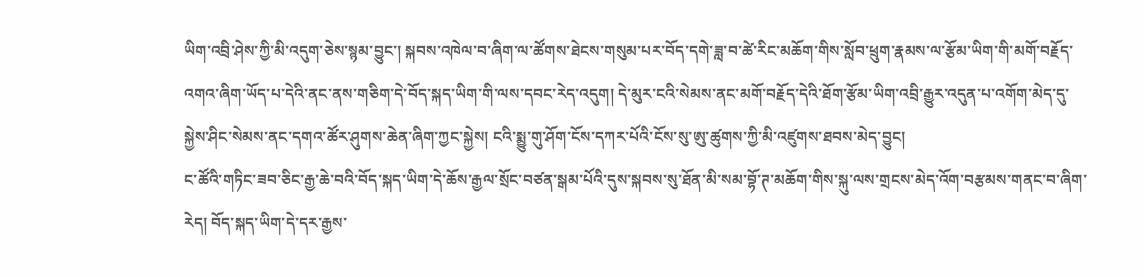ཡིག་འབྲི་ཤེས་ཀྱི་མི་འདུག་ཅེས་སྙམ་བྱུང་། སྐབས་འཁེལ་བ་ཞིག་ལ་ཚོགས་ཐེངས་གསུམ་པར་བོད་དགེ་ཟླ་བ་ཚེ་རིང་མཆོག་གིས་སློབ་ཕྲུག་རྣམས་ལ་རྩོམ་ཡིག་གི་མགོ་བརྗོད་འགའ་ཞིག་ཡོད་པ་དེའི་ནང་ནས་གཅིག་དེ་བོད་སྐད་ཡིག་གི་ལས་དབང་རེད་འདུག། དེ་མུར་ངའི་སེམས་ནང་མགོ་བརྗོད་དེའི་ཐོག་རྩོམ་ཡིག་འབྲི་རྒྱུར་འདུན་པ་འགོག་མེད་དུ་སྐྱེས་ཤིང་སེམས་ནང་དགའ་ཚོར་ཤུགས་ཆེན་ཞིག་ཀྱང་སྐྱེས། ངའི་སྨྱུ་གུ་ཤོག་ངོས་དཀར་པོའི་ངོས་སུ་ཨུ་ཚུགས་ཀྱི་མི་འཛུགས་ཐབས་མེད་བྱུང།
ང་ཚོའི་གཏིང་ཟབ་ཅིང་རྒྱ་ཆེ་བའི་བོད་སྐད་ཡིག་དེ་ཆོས་རྒྱལ་སྲོང་བཙན་སྒམ་པོའི་དུས་སྐབས་སུ་ཐོན་མི་སམ་བྷོ་ཊ་མཆོག་གིས་སྐུ་ལས་གྲངས་མེད་འོག་བརྩམས་གནང་བ་ཞིག་རེད། བོད་སྐད་ཡིག་དེ་དར་རྒྱས་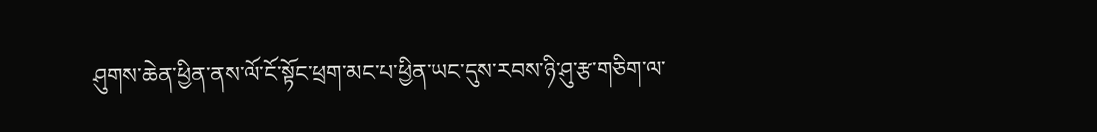ཤུགས་ཆེན་ཕྱིན་ནས་ལོ་ངོ་སྟོང་ཕྲག་མང་པ་ཕྱིན་ཡང་དུས་རབས་ཉི་ཤུ་རྩ་གཅིག་ལ་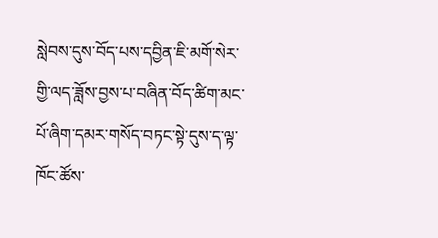སླེབས་དུས་བོད་པས་དབྱིན་ཇི་མགོ་སེར་གྱི་ལད་ཟློས་བྱས་པ་བཞིན་བོད་ཚིག་མང་པོ་ཞིག་དམར་གསོད་བཏང་སྟེ་དུས་ད་ལྟ་ཁོང་ཚོས་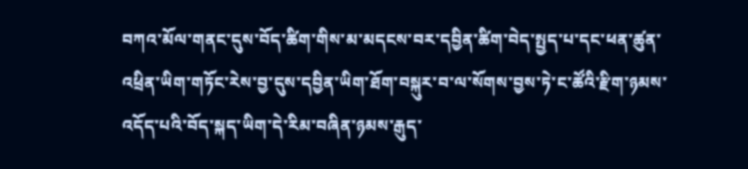བཀའ་མོལ་གནང་དུས་བོད་ཚིག་གིས་མ་མདངས་བར་དབྱིན་ཚིག་བེད་སྤྱད་པ་དང་ཕན་ཚུན་འཕྲིན་ཡིག་གཏོང་རེས་བྱ་དུས་དབྱིན་ཡིག་ཐོག་བསྐུར་བ་ལ་སོགས་བྱས་ཏེ་ང་ཚོའི་རྫིག་ཉམས་འདོད་པའི་བོད་སྐད་ཡིག་དེ་རིམ་བཞིན་ཉམས་རྒུད་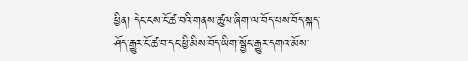ཕྱིན། དེང་ངས་ངོ་ཚ་བའི་གནས་ཚུལ་ཞིག་ལ་བོད་པས་བོད་སྐད་ཤོད་རྒྱུར་ངོ་ཚ་བ་དང་ཕྱི་མིས་བོད་ཡིག་སྦྱོང་རྒྱུར་དགའ་མོས་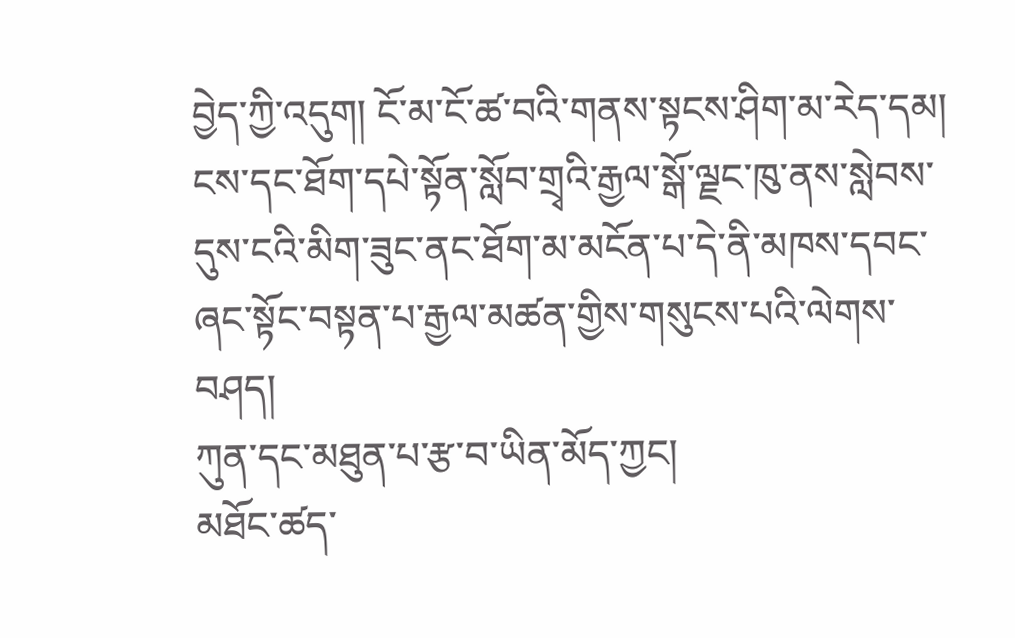བྱེད་ཀྱི་འདུག། ངོ་མ་ངོ་ཚ་བའི་གནས་སྟངས་ཤིག་མ་རེད་དམ། ངས་དང་ཐོག་དཔེ་སྟོན་སློབ་གྲྭའི་རྒྱལ་སྒོ་ལྗང་ཁུ་ནས་སླེབས་དུས་ངའི་མིག་ཟུང་ནང་ཐོག་མ་མངོན་པ་དེ་ནི་མཁས་དབང་ཞང་སྟོང་བསྟན་པ་རྒྱལ་མཚན་གྱིས་གསུངས་པའི་ལེགས་བཤད།
ཀུན་དང་མཐུན་པ་རྩ་བ་ཡིན་མོད་ཀྱང།
མཐོང་ཚད་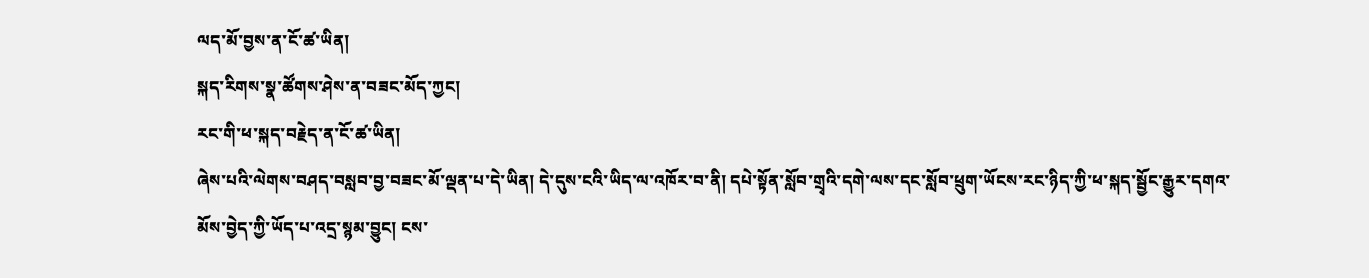ལད་མོ་བྱས་ན་ངོ་ཚ་ཡིན།
སྐད་རིགས་སྣ་ཚོགས་ཤེས་ན་བཟང་མོད་ཀྱང།
རང་གི་ཕ་སྐད་བརྗེད་ན་ངོ་ཚ་ཡིན།
ཞེས་པའི་ལེགས་བཤད་བསླབ་བྱ་བཟང་མོ་ལྡན་པ་དེ་ཡིན། དེ་དུས་ངའི་ཡིད་ལ་འཁོར་བ་ནི། དཔེ་སྟོན་སློབ་གྲྭའི་དགེ་ལས་དང་སློབ་ཕྲུག་ཡོངས་རང་ཉིད་ཀྱི་ཕ་སྐད་སྦྱོང་རྒྱུར་དགའ་མོས་བྱེད་ཀྱི་ཡོད་པ་འདྲ་སྙམ་བྱུང། ངས་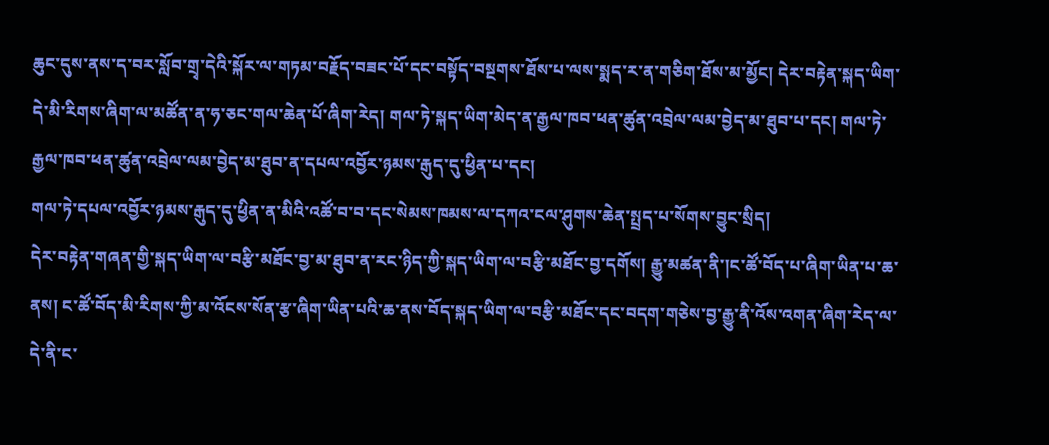ཆུང་དུས་ནས་ད་བར་སློབ་གྲྭ་དེའི་སྐོར་ལ་གཏམ་བརྗོད་བཟང་པོ་དང་བསྟོད་བསྔགས་ཐོས་པ་ལས་སྨད་ར་ན་གཅིག་ཐོས་མ་མྱོང། དེར་བརྟེན་སྐད་ཡིག་དེ་མི་རིགས་ཞིག་ལ་མཚོན་ན་ཧ་ཅང་གལ་ཆེན་པོ་ཞིག་རེད། གལ་ཏེ་སྐད་ཡིག་མེད་ན་རྒྱལ་ཁབ་ཕན་ཚུན་འབྲེལ་ལམ་བྱེད་མ་ཐུབ་པ་དང། གལ་ཏེ་རྒྱལ་ཁབ་ཕན་ཚུན་འབྲེལ་ལམ་བྱེད་མ་ཐུབ་ན་དཔལ་འབྱོར་ཉམས་རྒུད་དུ་ཕྱིན་པ་དང།
གལ་ཏེ་དཔལ་འབྱོར་ཉམས་རྒུད་དུ་ཕྱིན་ན་མིའི་འཚོ་བ་བ་དང་སེམས་ཁམས་ལ་དཀའ་ངལ་ཤུགས་ཆེན་སྤྲད་པ་སོགས་བྱུང་སྲིད།
དེར་བརྟེན་གཞན་གྱི་སྐད་ཡིག་ལ་བརྩི་མཐོང་བྱ་མ་ཐུབ་ན་རང་ཉིད་ཀྱི་སྐད་ཡིག་ལ་བརྩི་མཐོང་བྱ་དགོས། རྒྱུ་མཚན་ནི་།ང་ཚོ་བོད་པ་ཞིག་ཡིན་པ་ཆ་ནས། ང་ཚོ་བོད་མི་རིགས་ཀྱི་མ་འོངས་སོན་རྩ་ཞིག་ཡིན་པའི་ཆ་ནས་བོད་སྐད་ཡིག་ལ་བརྩི་མཐོང་དང་བདག་གཅེས་བྱ་རྒྱུ་ནི་འོས་འགན་ཞིག་རེད་ལ་དེ་ནི་ང་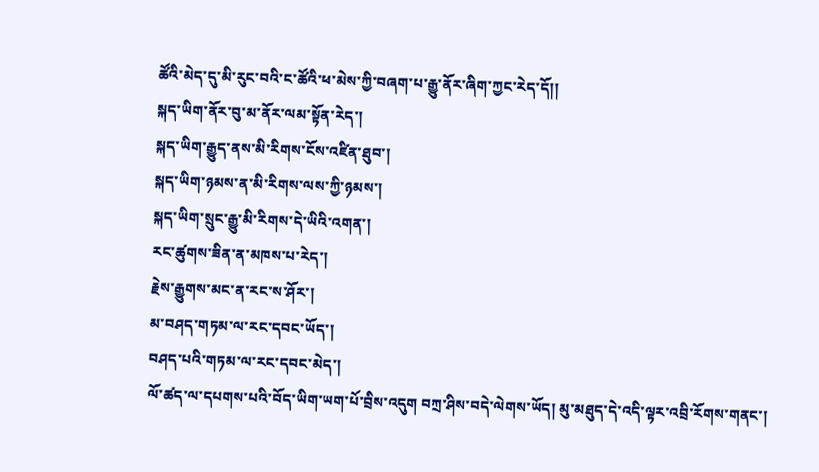ཚོའི་མེད་དུ་མི་རུང་བའི་ང་ཚོའི་ཕ་མེས་ཀྱི་བཞག་པ་རྒྱུ་ནོར་ཞིག་ཀྱང་རེད་དོ།།
སྐད་ཡིག་ནོར་བུ་མ་ནོར་ལམ་སྟོན་རེད་།
སྐད་ཡིག་རྒྱུད་ནས་མི་རིགས་ངོས་འཛིན་ཐུབ་།
སྐད་ཡིག་ཉམས་ན་མི་རིགས་ལས་ཀྱི་ཉམས་།
སྐད་ཡིག་སྲུང་རྒྱུ་མི་རིགས་དེ་ཡིའི་འགན་།
རང་ཚུགས་ཟིན་ན་མཁས་པ་རེད་།
རྗེས་རྒྱུགས་མང་ན་རང་ས་ཤོར་།
མ་བཤད་གཏམ་ལ་རང་དབང་ཡོད་།
བཤད་པའི་གཏམ་ལ་རང་དབང་མེད་།
ལོ་ཚད་ལ་དཔགས་པའི་བོད་ཡིག་ཡག་པོ་བྲིས་འདུག བཀྲ་ཤིས་བདེ་ལེགས་ཡོད། མུ་མཐུད་དེ་འདི་ལྟར་འབྲི་རོགས་གནང་།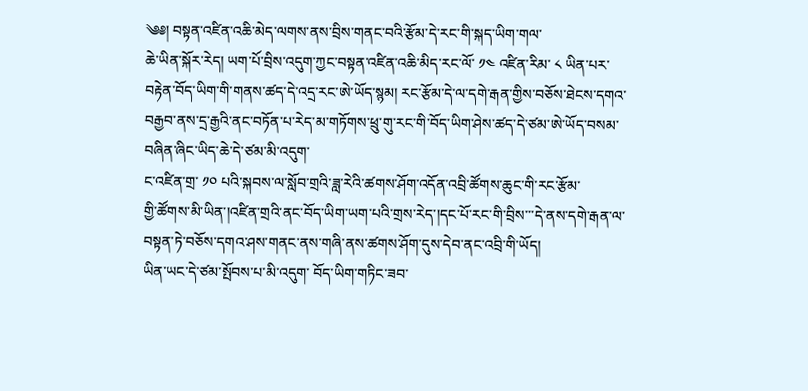༄༅། བསྟན་འཛིན་འཆི་མེད་ལགས་ནས་བྲིས་གནང་བའི་རྩོམ་དེ་རང་གི་སྐད་ཡིག་གལ་
ཆེ་ཡིན་སྐོར་རེད། ཡག་པོ་བྲིས་འདུག་ཀྱང་བསྟན་འཛིན་འཆི་མིད་རང་ལོ་ ༡༤ འཛིན་རིམ་ ༨ ཡིན་པར་བརྟེན་བོད་ཡིག་གི་གནས་ཚད་དེ་འདྲ་རང་ཨེ་ཡོད་སྙམ། རང་རྩོམ་དེ་ལ་དགེ་རྒན་གྱིས་བཅོས་ཐེངས་དགའ་བརྒྱབ་ནས་དྲ་རྒྱའི་ནང་བཏོན་པ་རེད་མ་གཏོགས་ཕྲུ་གུ་རང་གི་བོད་ཡིག་ཤེས་ཚད་དེ་ཙམ་ཨེ་ཡོད་བསམ་བཞིན་ཞིང་ཡིད་ཆེ་དེ་ཙམ་མི་འདུག་
ང་འཛིན་གྲ་ ༡༠ པའི་སྐབས་ལ་སློབ་གྲའི་ཟླ་རེའི་ཚགས་ཤོག་འདོན་འབྲི་ཚོགས་ཆུང་གི་རང་རྩོམ་
གྱི་ཚོགས་མི་ཡིན་།འཛིན་གྲའི་ནང་བོད་ཡིག་ཡག་པའི་གྲས་རེད་།དང་པོ་རང་གི་བྲིས་་་དེ་ནས་དགེ་རྒན་ལ་བསྟན་ཏེ་བཅོས་དགའ་ཤས་གནང་ནས་གཞི་ནས་ཚགས་ཤོག་དུས་དེབ་ནང་འབྲི་གི་ཡོད།
ཡིན་ཡང་དེ་ཙམ་སྤོབས་པ་མི་འདུག་ བོད་ཡིག་གཏིང་ཟབ་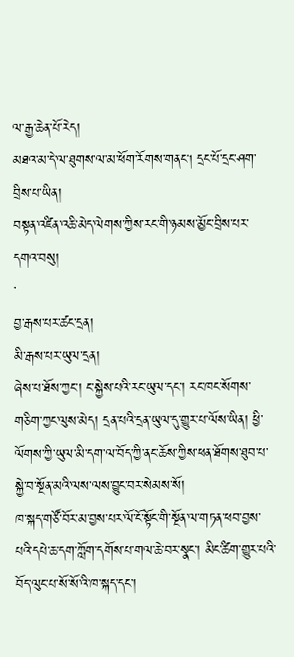ལ་རྒྱ་ཆེན་པོ་རེད།
མཐའ་མ་དེ་ལ་ཐུགས་ལ་མ་ཕོག་རོགས་གནང། དྲང་པོ་དྲང་ཤག་བྲིས་པ་ཡིན།
བསྟན་འཛིན་འཆི་མེད་ལེགས་ཀྱིས་རང་གི་ཉམས་མྱོང་བྲིས་པར་དགའ་བསུ།
་
བྱ་རྒས་པར་ཚང་དྲན།
མི་རྒས་པར་ཡུལ་དྲན།
ཞེས་པ་ཐོས་ཀྱང་། ང་སྐྱེས་པའི་རང་ཡུལ་དང་། རང་ཁང་སོགས་གཅིག་ཀྱང་ལུས་མེད། དྲན་པའི་དྲན་ཡུལ་དུ་གྱུར་པ་ལོས་ཡིན། ཕྱི་ལོགས་ཀྱི་ཡུལ་མི་དག་ལ་བོད་ཀྱི་ནང་ཆོས་ཀྱིས་ཕན་ཐོགས་ཐུབ་པ་སྐྱེ་བ་སྔོན་མའི་ལས་ལས་བྱུང་བར་སེམས་སོ།
ཁ་སྐད་གཙོ་བོར་མ་བྱས་པར་ལོ་ངོ་སྟོང་གི་སྔོན་ལ་གཏན་ཕབ་བྱས་པའི་དཔེ་ཆ་དག་ཀློག་དགོས་པ་གལ་ཆེ་བར་སྣང་། མིང་ཚིག་གྱུར་པའི་བོད་ལུང་པ་སོ་སོ་འི་ཁ་སྐད་དང་།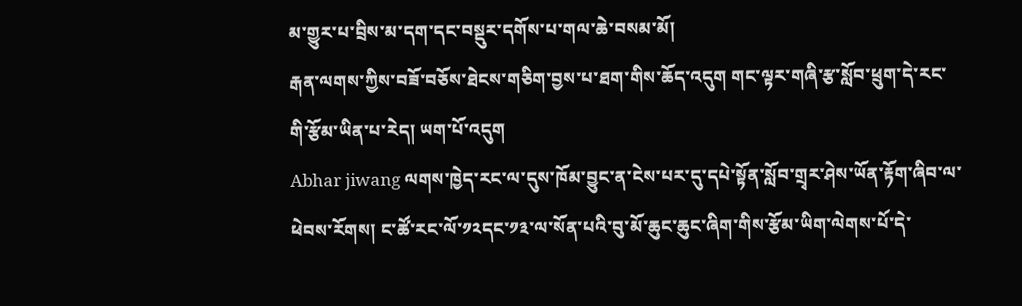མ་གྱུར་པ་བྲིས་མ་དག་དང་བསྡུར་དགོས་པ་གལ་ཆེ་བསམ་མོ།
རྒན་ལགས་ཀྱིས་བཟོ་བཅོས་ཐེངས་གཅིག་བྱས་པ་ཐག་གིས་ཆོད་འདུག གང་ལྟར་གཞི་རྩ་སློབ་ཕྲུག་དེ་རང་གི་རྩོམ་ཡིན་པ་རེད། ཡག་པོ་འདུག
Abhar jiwang ལགས་ཁྱེད་རང་ལ་དུས་ཁོམ་བྱུང་ན་ངེས་པར་དུ་དཔེ་སྟོན་སློབ་གྲྭར་ཤེས་ཡོན་རྟོག་ཞིབ་ལ་ཕེབས་རོགས། ང་ཚོ་རང་ལོ་༡༢དང་༡༣་ལ་སོན་པའི་བུ་མོ་ཆུང་ཆུང་ཞིག་གིས་རྩོམ་ཡིག་ལེགས་པོ་དེ་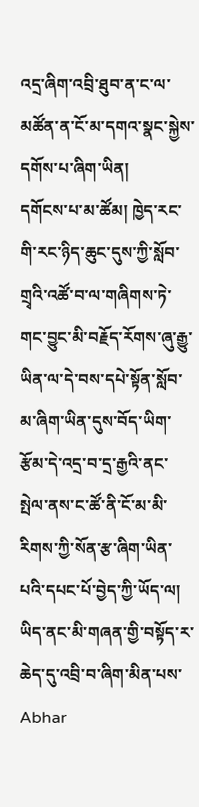འདྲ་ཞིག་འབྲི་ཐུབ་ན་ང་ལ་མཚོན་ན་ངོ་མ་དགའ་སྣང་སྐྱེས་དགོས་པ་ཞིག་ཡིན།
དགོངས་པ་མ་ཚོམ། ཁྱེད་རང་གི་རང་ཉིད་ཆུང་དུས་ཀྱི་སློབ་གྲྭའི་འཚོ་བ་ལ་གཞིགས་ཏེ་གང་བྱུང་མི་བརྗོད་རོགས་ཞུ་རྒྱུ་ཡིན་ལ་དེ་བས་དཔེ་སྟོན་སློབ་མ་ཞིག་ཡིན་དུས་བོད་ཡིག་རྩོམ་དེ་འདྲ་བ་དྲ་རྒྱའི་ནང་སྤེལ་ནས་ང་ཚོ་ནི་ངོ་མ་མི་རིགས་ཀྱི་སོན་རྩ་ཞིག་ཡིན་པའི་དཔང་པོ་བྱེད་ཀྱི་ཡོད་ལ། ཡིད་ནང་མི་གཞན་གྱི་བསྟོད་ར་ཆེད་དུ་འབྲི་བ་ཞིག་མིན་པས་Abhar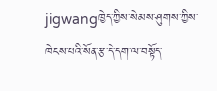jigwangཁྱེད་ཀྱིས་སེམས་ཤུགས་ཀྱིས་ཁེངས་པའི་སོན་རྩ་དེ་དག་ལ་བསྟོད་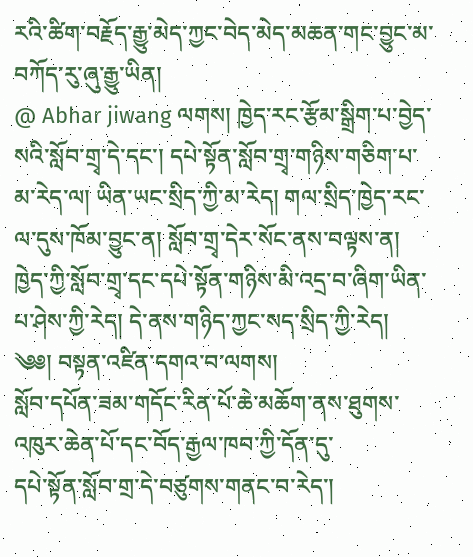རའི་ཚིག་བརྗོད་རྒྱུ་མེད་ཀྱང་བེད་མེད་མཆན་གང་བྱུང་མ་བཀོད་རུ་ཞུ་རྒྱུ་ཡིན།
@ Abhar jiwang ལགས། ཁྱེད་རང་རྩོམ་སྒྲིག་པ་བྱེད་སའི་སློབ་གྲྭ་དེ་དང་། དཔེ་སྟོན་སློབ་གྲྭ་གཉིས་གཅིག་པ་མ་རེད་ལ། ཡིན་ཡང་སྲིད་ཀྱི་མ་རེད། གལ་སྲིད་ཁྱེད་རང་ལ་དུས་ཁོམ་བྱུང་ན། སློབ་གྲྭ་དེར་སོང་ནས་བལྟས་ན། ཁྱེད་ཀྱི་སློབ་གྲྭ་དང་དཔེ་སྟོན་གཉིས་མི་འདྲ་བ་ཞིག་ཡིན་པ་ཤེས་ཀྱི་རེད། དེ་ནས་གཉིད་ཀྱང་སད་སྲིད་ཀྱི་རེད།
༄༅། བསྟན་འཛིན་དགའ་བ་ལགས།
སློབ་དཔོན་ཟམ་གདོང་རིན་པོ་ཆེ་མཆོག་ནས་ཐུགས་འཁུར་ཆེན་པོ་དང་བོད་རྒྱལ་ཁབ་ཀྱི་དོན་དུ་
དཔེ་སྟོན་སློབ་གྲ་དེ་བཙུགས་གནང་བ་རེད་།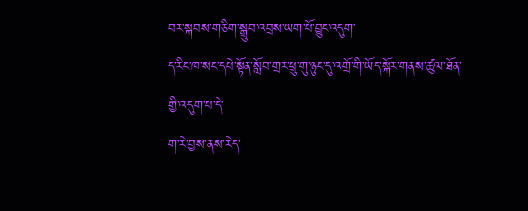བར་སྐབས་གཅིག་སྒྲུབ་འབྲས་ཡག་པོ་བྱུང་འདུག་
ད་རིང་ཁ་སང་དཔེ་སྟོན་སློབ་གྲར་ཕྲུ་གུ་ཉུང་དུ་འགྲོ་གི་ཡོད་སྐོར་གནས་ཚུལ་ཐོན་གྱི་འདུག་པ་དེ་
ག་རེ་བྱས་ནས་རེད་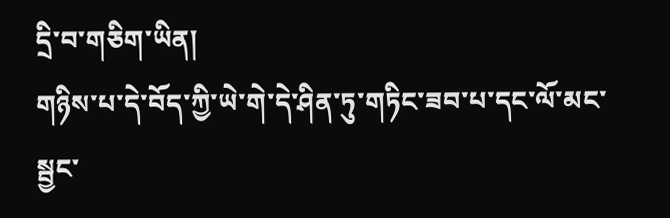དྲི་བ་གཅིག་ཡིན།
གཉིས་པ་དེ་བོད་ཀྱི་ཡེ་གེ་དེ་ཤིན་ཏུ་གཏིང་ཟབ་པ་དང་ལོ་མང་སྦྱང་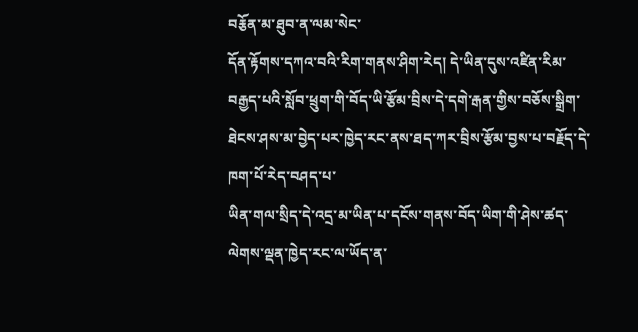བརྕོན་མ་ཐུབ་ན་ལམ་སེང་
དོན་རྟོགས་དཀའ་བའི་རིག་གནས་ཤིག་རེད། དེ་ཡིན་དུས་འཛིན་རིམ་བརྒྱད་པའི་སློབ་ཕྲུག་གི་བོད་ཡི་རྩོམ་བྲིས་དེ་དགེ་རྒན་གྱིས་བཅོས་སྒྲིག་
ཐེངས་ཤས་མ་བྱེད་པར་ཁྱེད་རང་ནས་ཐད་ཀར་བྲིས་རྩོམ་བྱས་པ་བརྗོད་དེ་ཁག་པོ་རེད་བཤད་པ་
ཡིན་གལ་སྲིད་དེ་འདྲ་མ་ཡིན་པ་དངོས་གནས་བོད་ཡིག་གི་ཤེས་ཚད་ལེགས་ལྡན་ཁྱེད་རང་ལ་ཡོད་ན་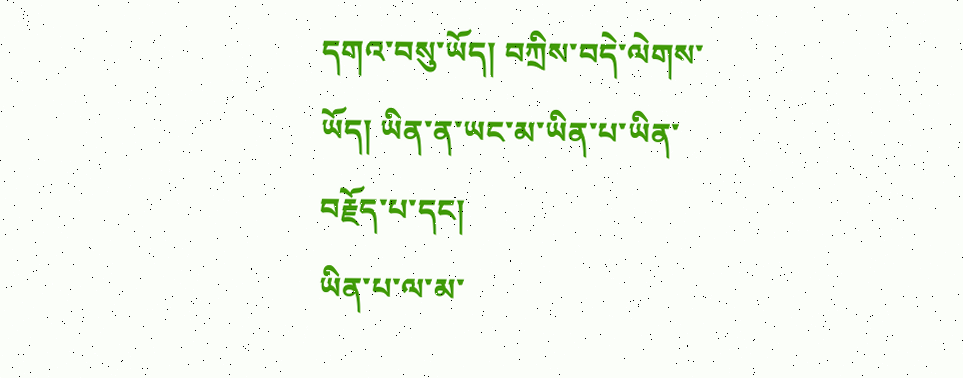དགའ་བསུ་ཡོད། བཀྲིས་བདེ་ལེགས་ཡོད། ཡིན་ན་ཡང་མ་ཡིན་པ་ཡིན་བརྗོད་པ་དང།
ཡིན་པ་ལ་མ་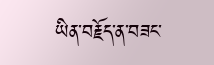ཡིན་བརྗོད་ན་བཟང་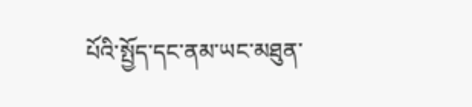པོའི་སྤྱོད་དང་ནམ་ཡང་མཐུན་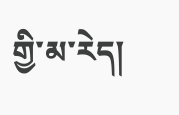གྱི་མ་རེད།